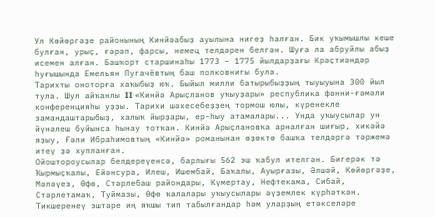Ул Көйөргәҙе районының Кинйәабыҙ ауылына нигеҙ һалған. Бик уҡымышлы кеше булған, урыҫ, ғәрәп, фарсы, немец телдәрен белгән. Шуға ла абруйлы абыҙ исемен алған. Башҡорт старшинаһы 1773 – 1775 йылдарҙағы Крәҫтиәндәр һуғышында Емельян Пугачёвтың баш полковнигы була.
Тарихты оноторға хаҡыбыҙ юҡ. Быйыл милли батырыбыҙҙың тыуыуына 300 йыл тула. Шул айҡанлы II «Кинйә Арыҫланов уҡыуҙары» республика фәнни-ғәмәли конференцияһы уҙҙы. Тарихи шәхесебеҙҙең тормош юлы, күренекле замандаштарыбыҙ, халыҡ йырҙары, ер-һыу атамалары... Унда уҡыусылар ун йүнәлеш буйынса һынау тотҡан. Кинйә Арыҫлановҡа арналған шиғыр, хикәйә яҙыу, Ғәли Ибраһимовтың «Кинйә» романынан өҙөктө башҡа телдәргә тәржемә итеү ҙә хупланған.
Ойоштороусылар белдереүенсә, барлығы 562 эш ҡабул ителгән. Бигерәк тә Ҡырмыҫҡалы, Ейәнсура, Илеш, Ишембай, Баҡалы, Ауырғазы, Әлшәй, Көйөргәҙе, Мәләүез, Өфө, Стәрлебаш райондары, Күмертау, Нефтекама, Сибай, Стәрлетамаҡ, Туймазы, Өфө ҡалалары уҡыусылары әүҙемлек күрһәткән.
Тикшеренеү эштәре иң яҡшы тип табылғандар һәм уларҙың етәкселәре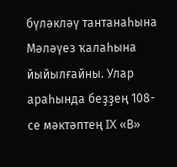бүләкләү тантанаһына Мәләүез ҡалаһына йыйылғайны. Улар араһында беҙҙең 108-се мәктәптең IX «В»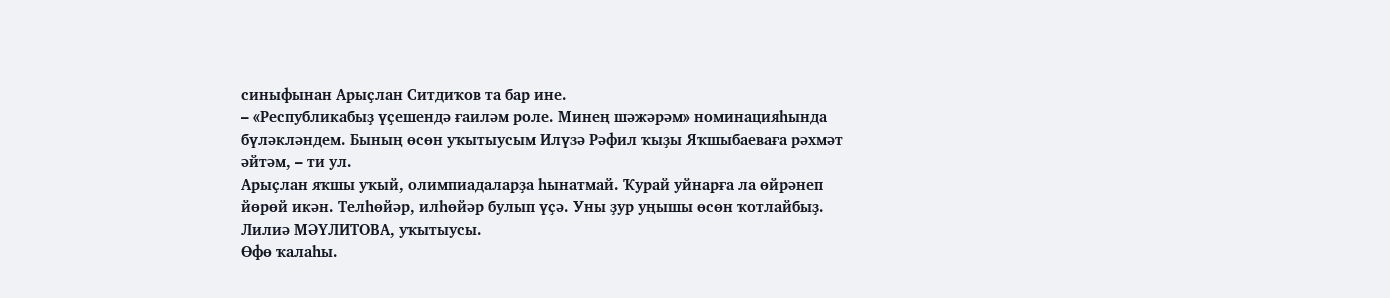синыфынан Арыҫлан Ситдиҡов та бар ине.
– «Республикабыҙ үҫешендә ғаиләм роле. Минең шәжәрәм» номинацияһында бүләкләндем. Бының өсөн уҡытыусым Илүзә Рәфил ҡыҙы Яҡшыбаеваға рәхмәт әйтәм, – ти ул.
Арыҫлан яҡшы уҡый, олимпиадаларҙа һынатмай. Ҡурай уйнарға ла өйрәнеп йөрөй икән. Телһөйәр, илһөйәр булып үҫә. Уны ҙур уңышы өсөн ҡотлайбыҙ.
Лилиә МӘҮЛИТОВА, уҡытыусы.
Өфө ҡалаһы.